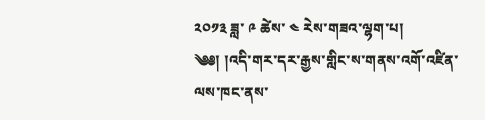༢༠༡༣ ཟླ་ ༩ ཚེས་ ༤ རེས་གཟའ་ལྷག་པ།
༄༅། །འདི་གར་དར་རྒྱས་གླིང་ས་གནས་འགོ་འཛིན་ལས་ཁང་ནས་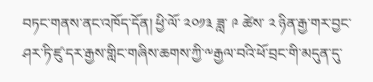བཏང་གནས་ནང་འཁོད་དོན། ཕྱི་ལོ་ ༢༠༡༣ ཟླ་ ༩ ཚེས་ ༢ ཉིན་རྒྱ་གར་བྱང་ཤར་ཏི་ཛུ་དར་རྒྱས་གླིང་གཞིས་ཆགས་ཀྱི་༸རྒྱལ་བའི་ཕོ་བྲང་གི་མདུན་དུ་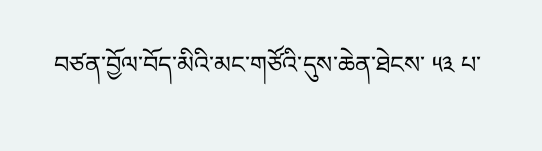བཙན་བྱོལ་བོད་མིའི་མང་གཙོའི་དུས་ཆེན་ཐེངས་ ༥༣ པ་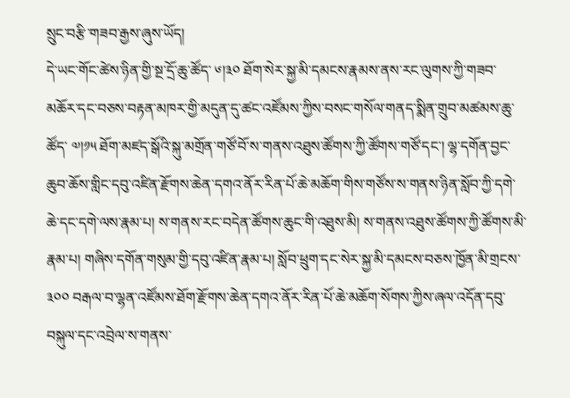སྲུང་བརྩི་གཟབ་རྒྱས་ཞུས་ཡོད།
དེ་ཡང་གོང་ཚེས་ཉིན་གྱི་སྔ་དྲོ་ཆུ་ཚོད་ ༦།༣༠ ཐོག་སེར་སྐྱ་མི་དམངས་རྣམས་ནས་རང་ལུགས་ཀྱི་གཟབ་མཆོར་དང་བཅས་བརྟན་མཁར་གྱི་མདུན་དུ་ཚང་འཛོམས་ཀྱིས་བསང་གསོལ་གནད་སྨིན་གྲུབ་མཚམས་ཆུ་ཚོད་ ༧།༡༥ ཐོག་མཛད་སྒོའི་སྐུ་མགྲོན་གཙོ་བོ་ས་གནས་འཐུས་ཚོགས་ཀྱི་ཚོགས་གཙོ་དང་། ལྷ་དགོན་བྱང་ཆུབ་ཆོས་གླིང་དབུ་འཛིན་རྫོགས་ཆེན་དགའ་ནོར་རིན་པོ་ཆེ་མཆོག་གིས་གཙོས་ས་གནས་ཉིན་སློབ་ཀྱི་དགེ་ཆེ་དང་དགེ་ལས་རྣམ་པ། ས་གནས་རང་བདེན་ཚོགས་ཆུང་གི་འཐུས་མི། ས་གནས་འཐུས་ཚོགས་ཀྱི་ཚོགས་མི་རྣམ་པ། གཞིས་དགོན་གསུམ་གྱི་དབུ་འཛིན་རྣམ་པ། སློབ་ཕྲུག་དང་སེར་སྐྱ་མི་དམངས་བཅས་ཁྱོན་མི་གྲངས་ ༣༠༠ བརྒལ་བ་ལྷན་འཛོམས་ཐོག་རྫོགས་ཆེན་དགའ་ནོར་རིན་པོ་ཆེ་མཆོག་སོགས་ཀྱིས་ཞལ་འདོན་དབུ་བསྐུལ་དང་འབྲེལ་ས་གནས་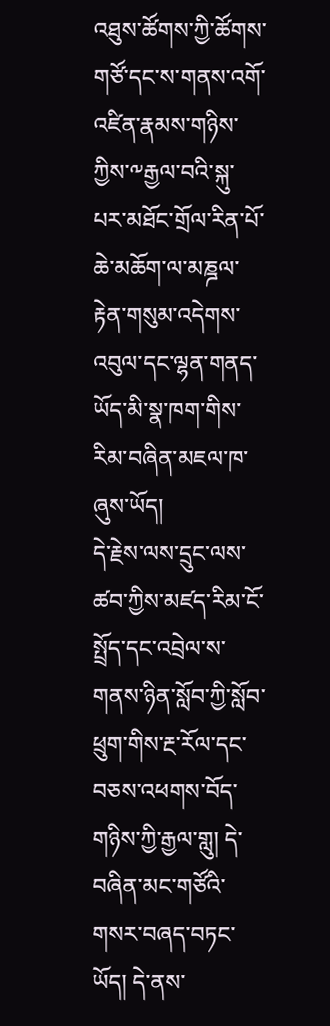འཐུས་ཚོགས་ཀྱི་ཚོགས་གཙོ་དང་ས་གནས་འགོ་འཛིན་རྣམས་གཉིས་ཀྱིས་༸རྒྱལ་བའི་སྐུ་པར་མཐོང་གྲོལ་རིན་པོ་ཆེ་མཆོག་ལ་མཎྜལ་རྟེན་གསུམ་འདེགས་འབུལ་དང་ལྷན་གནད་ཡོད་མི་སྣ་ཁག་གིས་རིམ་བཞིན་མཇལ་ཁ་ཞུས་ཡོད།
དེ་རྗེས་ལས་དྲུང་ལས་ཚབ་ཀྱིས་མཛད་རིམ་ངོ་སྤྲོད་དང་འབྲེལ་ས་གནས་ཉིན་སློབ་ཀྱི་སློབ་ཕྲུག་གིས་རྔ་རོལ་དང་བཅས་འཕགས་བོད་གཉིས་ཀྱི་རྒྱལ་གླུ། དེ་བཞིན་མང་གཙོའི་གསར་བཞད་བཏང་ཡོད། དེ་ནས་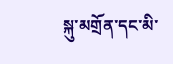སྐུ་མགྲོན་དང་མི་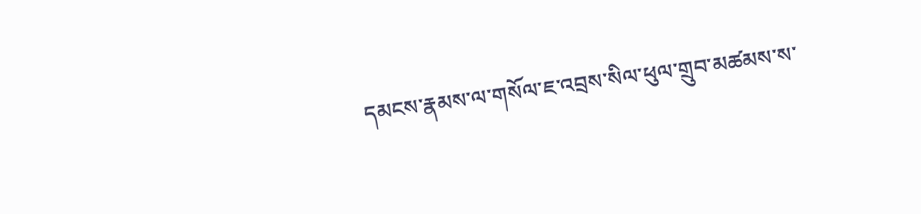དམངས་རྣམས་ལ་གསོལ་ཇ་འབྲས་སིལ་ཕུལ་གྲུབ་མཚམས་ས་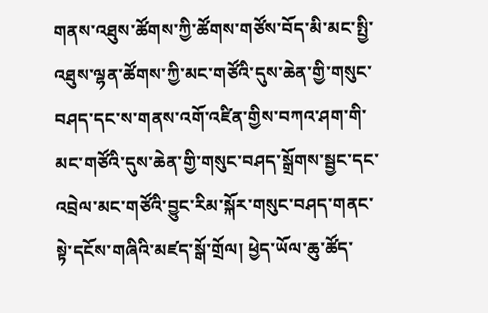གནས་འཐུས་ཚོགས་ཀྱི་ཚོགས་གཙོས་བོད་མི་མང་སྤྱི་འཐུས་ལྷན་ཚོགས་ཀྱི་མང་གཙོའི་དུས་ཆེན་གྱི་གསུང་བཤད་དང་ས་གནས་འགོ་འཛིན་གྱིས་བཀའ་ཤག་གི་མང་གཙོའི་དུས་ཆེན་གྱི་གསུང་བཤད་སྒྲོགས་སྦྱང་དང་འབྲེལ་མང་གཙོའི་བྱུང་རིམ་སྐོར་གསུང་བཤད་གནང་སྟེ་དངོས་གཞིའི་མཛད་སྒོ་གྲོལ། ཕྱེད་ཡོལ་ཆུ་ཚོད་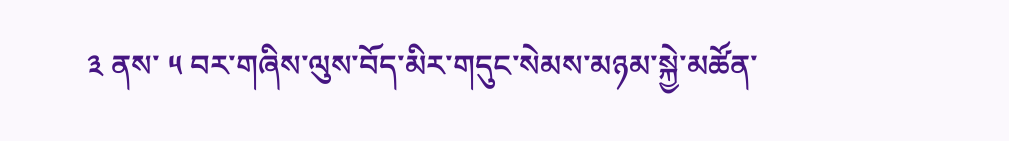༣ ནས་ ༥ བར་གཞིས་ལུས་བོད་མིར་གདུང་སེམས་མཉམ་སྐྱེ་མཚོན་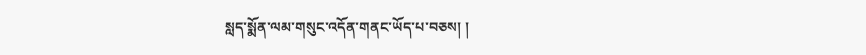སླད་སྨོན་ལམ་གསུང་འདོན་གནང་ཡོད་པ་བཅས། །